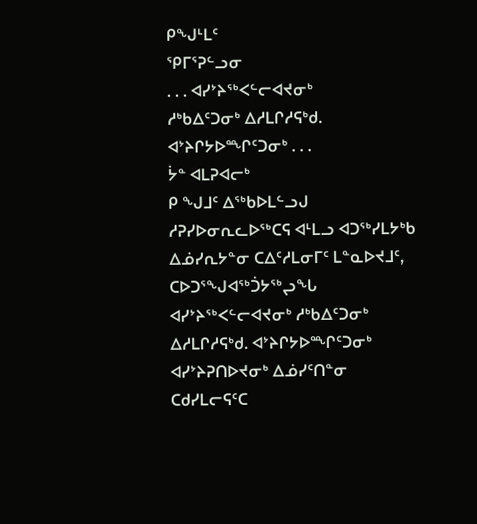ᑭᖑᒻᒪᑦ
ᕿᒥᕐᕈᓪᓗᓂ
. . . ᐊᓯᔾᔨᖅᐸᓪᓕᐊᔪᓂᒃ
ᓱᒃᑲᐃᑦᑐᓂᒃ ᐃᓱᒪᒋᓱᕋᒃᑯ.
ᐊᔾᔨᒋᔭᐅᙱᑦᑐᓂᒃ . . .
ᔮᓐ ᐊᒪᕈᐊᓕᒃ
ᑭ ᖑᒧᑦ ᐃᖅᑲᐅᒪᓪᓗᒍ ᓱᕈᓯᐅᓂᕆᓚᐅᖅᑕᕋ ᐊᒻᒪᓗ ᐊᑐᖅᓯᒪᔭᒃᑲ ᐃᓅᓯᕆᔭᓐᓂ ᑕᐃᑦᓱᒪᓂᒥᑦ ᒪᓐᓇᐅᔪᒧᑦ, ᑕᐅᑐᕐᖑᐊᖅᑑᔭᖅᖢᖓ ᐊᓯᔾᔨᖅᐸᓪᓕᐊᔪᓂᒃ ᓱᒃᑲᐃᑦᑐᓂᒃ ᐃᓱᒪᒋᓱᕋᒃᑯ. ᐊᔾᔨᒋᔭᐅᙱᑦᑐᓂᒃ ᐊᓯᔾᔨᕈᑎᐅᔪᓂᒃ ᐃᓅᓯᑦᑎᓐᓂ ᑕᑯᓯᒪᓕᕋᑦᑕ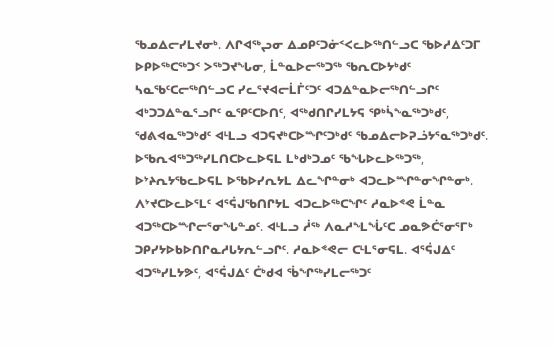ᖃᓄᐃᓕᓯᒪᔪᓂᒃ. ᐱᒋᐊᖅᖢᓂ ᐃᓄᑭᑦᑐᓃᑉᐸᓚᐅᖅᑎᓪᓗᑕ ᖃᐅᓱᐃᑦᑐᒥ ᐅᑭᐅᖅᑕᖅᑐᑉ ᐳᖅᑐᔪᖓᓂ, ᒫᓐᓇᐅᓕᖅᑐᖅ ᖃᕆᑕᐅᔭᒃᑯᑦ ᓴᓇᖃᑦᑕᓕᖅᑎᓪᓗᑕ ᓯᓚᕐᔪᐊᓕᒫᒦᑦᑐᑦ ᐊᑐᐃᓐᓇᐅᓕᖅᑎᓪᓗᒋᑦ ᐊᒃᑐᑐᐃᓐᓇᕐᓗᒋᑦ ᓇᕿᑦᑕᐅᑎᑦ, ᐊᖅᑯᑎᒋᓯᒪᔭᕋ ᕿᒃᓵᖕᓇᖅᑐᒃᑯᑦ, ᖁᕕᐊᓇᖅᑐᒃᑯᑦ ᐊᒻᒪᓗ ᐊᑐᕋᔪᒃᑕᐅᙱᑦᑐᒃᑯᑦ ᖃᓄᐃᓕᐅᕈᓘᔭᕐᓇᖅᑐᒃᑯᑦ.
ᐅᖃᕆᐊᖅᑐᖅᓯᒪᑎᑕᐅᓚᐅᕋᒪ ᒪᒃᑯᒃᑐᓄᑦ ᖃᖓᐅᓚᐅᖅᑐᖅ, ᐅᔾᔨᕆᔭᖃᓚᐅᕋᒪ ᐅᖃᐅᓯᕆᔭᒪ ᐃᓚᖏᓐᓂᒃ ᐊᑐᓚᐅᙱᓐᓂᖏᓐᓂᒃ. ᐱᔾᔪᑕᐅᓚᐅᕐᒪᑦ ᐊᕐᕌᒍᖃᑎᒋᔭᒪ ᐊᑐᓚᐅᖅᑕᖏᑦ ᓱᓇᐅᕝᕙ ᒫᓐᓇ ᐊᑐᖅᑕᐅᙱᓕᕐᓂᖓᓐᓄᑦ. ᐊᒻᒪᓗ ᓲᖅ ᐱᓇᓱᖕᒪᖕᒑᑦᑕ ᓄᓇᕗᑖᕐᓂᕐᒥᒃ ᑐᑭᓯᔭᐅᑲᐅᑎᒋᓇᓱᒐᔭᕆᓪᓗᒋᑦ. ᓱᓇᐅᕝᕙᓕ ᑕᒻᒪᕐᓂᕋᒪ. ᐊᕐᕌᒍᐃᑦ ᐊᑐᖅᓯᒪᔭᕗᑦ, ᐊᕐᕌᒍᐃᑦ ᑖᒃᑯᐊ ᖄᖏᖅᓯᒪᓕᖅᑐᑦ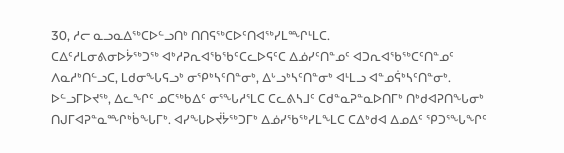30, ᓱᓕ ᓇᓗᓇᐃᖅᑕᐅᓪᓗᑎᒃ ᑎᑎᕋᖅᑕᐅᑦᑎᐊᖅᓯᒪᙱᒻᒪᑕ.
ᑕᐃᑦᓱᒪᓂᕕᓂᐅᔮᖅᑐᖅ ᐊᒃᓱᕈᕆᐊᖃᖃᑦᑕᓚᐅᕋᑦᑕ ᐃᓅᓯᑦᑎᓐᓄᑦ ᐊᑐᕆᐊᖃᖅᑕᑦᑎᓐᓄᑦ ᐱᓇᓱᒃᑎᓪᓗᑕ, ᒪᑯᓂᖓᕋᓗᒃ ᓂᕿᒃᓴᑦᑎᓐᓂᒃ, ᐃᒡᓗᒃᓴᑦᑎᓐᓂᒃ ᐊᒻᒪᓗ ᐊᓐᓄᕌᒃᓴᑦᑎᓐᓂᒃ. ᐅᓪᓗᒥᐅᔪᖅ, ᐃᓚᖏᑦ ᓄᑕᖅᑲᐃᑦ ᓂᕐᖓᓱᕐᒪᑕ ᑕᓚᕕᓴᒧᑦ ᑕᑯᓐᓇᕈᓐᓇᐅᑎᒥᒃ ᑎᒃᑯᐊᕈᑎᖓᓂᒃ ᑎᒍᒥᐊᕈᓐᓇᙱᒃᑳᖓᒥᒃ. ᐊᓯᖓᐅᔫᔮᖅᑐᒥᒃ ᐃᓅᓯᖃᖅᓯᒪᖕᒪᑕ ᑕᐃᒃᑯᐊ ᐃᓄᐃᑦ ᕿᑐᕐᖓᖏᑦ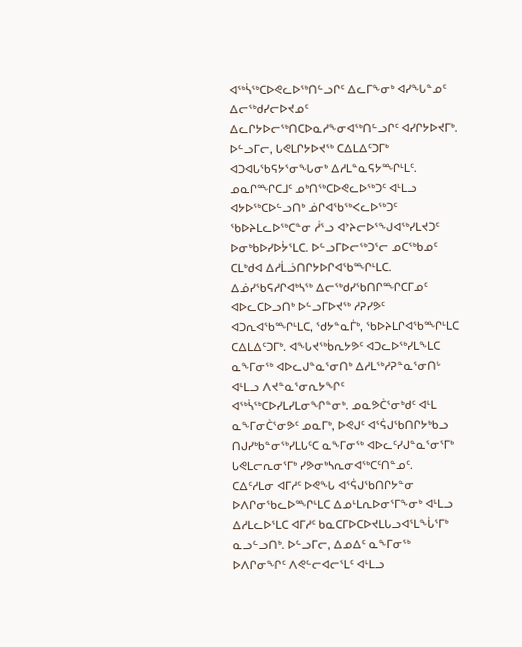ᐊᖅᓵᖅᑕᐅᕙᓚᐅᖅᑎᓪᓗᒋᑦ ᐃᓚᒥᖕᓂᒃ ᐊᓯᖓᓐᓄᑦ ᐃᓕᖅᑯᓯᓕᐅᔪᓄᑦ ᐃᓚᒋᔭᐅᓕᖅᑎᑕᐅᓇᓱᖕᓂᐊᖅᑎᓪᓗᒋᑦ ᐊᓯᒋᔭᐅᔪᒥᒃ. ᐅᓪᓗᒥᓕ, ᒐᕙᒪᒋᔭᐅᔪᖅ ᑕᐃᒪᐃᑦᑐᒥᒃ ᐊᑐᐊᒐᖃᕋᔭᕐᓂᖓᓂᒃ ᐃᓱᒪᓐᓇᕋᔭᙱᒻᒪᑦ. ᓄᓇᒋᙱᑕᒧᑦ ᓄᒃᑎᖅᑕᐅᕙᓚᐅᖅᑐᑦ ᐊᒻᒪᓗ ᐊᔭᐅᖅᑕᐅᓪᓗᑎᒃ ᓅᒋᐊᖃᖅᐸᓚᐅᖅᑐᑦ ᖃᐅᔨᒪᓚᐅᖅᑕᓐᓂ ᓲᕐᓗ ᐊᔾᔨᓕᐅᕐᖑᐊᖅᓯᒪᔪᑐᑦ ᐅᓂᒃᑲᐅᓯᐅᔮᕐᒪᑕ. ᐅᓪᓗᒥᐅᓕᖅᑐᕐᓕ ᓄᑕᖅᑲᓄᑦ ᑕᒪᒃᑯᐊ ᐃᓱᒫᓘᑎᒋᔭᐅᒋᐊᖃᙱᒻᒪᑕ.
ᐃᓅᓯᖃᕋᓱᒋᐊᒃᓴᖅ ᐃᓕᖅᑯᓯᖃᑎᒋᙱᑕᒥᓄᑦ ᐊᐅᓚᑕᐅᓗᑎᒃ ᐅᓪᓗᒥᐅᔪᖅ ᓱᕈᓯᕗᑦ ᐊᑐᕆᐊᖃᙱᒻᒪᑕ, ᖁᔭᓐᓇᒦᒃ, ᖃᐅᔨᒪᒋᐊᖃᙱᒻᒪᑕ ᑕᐃᒪᐃᑦᑐᒥᒃ. ᐊᖓᔪᖅᑳᕆᔭᕗᑦ ᐊᑐᓚᐅᖅᓯᒪᖕᒪᑕ ᓇᖕᒥᓂᖅ ᐊᐅᓚᒍᓐᓇᕐᓂᑎᒃ ᐃᓱᒪᖅᓱᕈᓐᓇᕐᓂᑎᒡ ᐊᒻᒪᓗ ᐱᔪᓐᓇᕐᓂᕆᔭᖏᑦ ᐊᖅᓵᖅᑕᐅᓯᒪᓯᒪᓂᖏᓐᓂᒃ. ᓄᓇᕗᑖᕐᓂᒃᑯᑦ ᐊᒻᒪ ᓇᖕᒥᓂᑖᕐᓂᕗᑦ ᓄᓇᒥᒃ, ᐅᕙᒍᑦ ᐊᕐᕌᒍᖃᑎᒋᔭᒃᑲᓗ ᑎᒍᓯᒃᑲᓐᓂᖅᓯᒪᒐᑦᑕ ᓇᖕᒥᓂᖅ ᐊᐅᓚᑦᓯᒍᓐᓇᕐᓂᕐᒥᒃ ᒐᕙᒪᓕᕆᓂᕐᒥᒃ ᓯᕗᓂᒃᓴᕆᓂᐊᖅᑕᑦᑎᓐᓄᑦ.
ᑕᐃᑦᓱᒪᓂ ᐊᒥᓱᑦ ᐅᕙᖓ ᐊᕐᕌᒍᖃᑎᒋᔭᓐᓂ ᐅᐱᒋᓂᖃᓚᐅᙱᒻᒪᑕ ᐃᓄᒻᒪᕆᐅᓂᕐᒥᖕᓂᒃ ᐊᒻᒪᓗ ᐃᓱᒪᓚᐅᕐᒪᑕ ᐊᒥᓱᑦ ᑲᓇᑕᒥᐅᑕᐅᔪᒪᒐᓗᐊᕐᒪᖕᒑᕐᒥᒃ ᓇᓗᓪᓗᑎᒃ. ᐅᓪᓗᒥᓕ, ᐃᓄᐃᑦ ᓇᖕᒥᓂᖅ ᐅᐱᒋᓂᖏᑦ ᐱᕙᓪᓕᐊᓕᕐᒪᑦ ᐊᒻᒪᓗ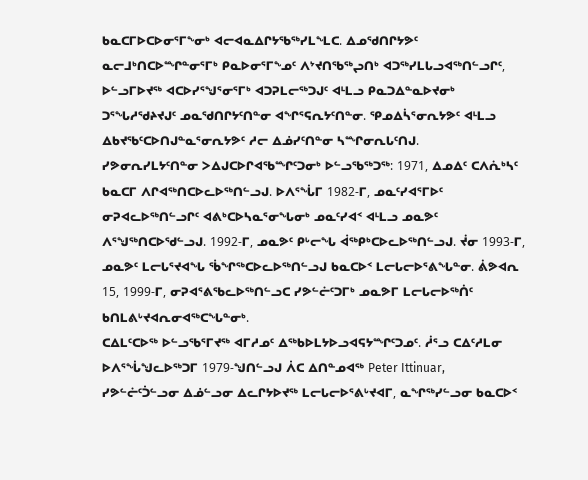ᑲᓇᑕᒥᐅᑕᐅᓂᕐᒥᖕᓂᒃ ᐊᓕᐊᓇᐃᒋᔭᖃᖅᓯᒪᖕᒪᑕ. ᐃᓄᖁᑎᒋᔭᕗᑦ ᓇᓕᒧᒃᑎᑕᐅᙱᓐᓂᕐᒥᒃ ᑭᓇᐅᓂᕐᒥᖕᓄᑦ ᐱᔾᔪᑎᖃᖅᖢᑎᒃ ᐊᑐᖅᓯᒪᒐᓗᐊᖅᑎᓪᓗᒋᑦ, ᐅᓪᓗᒥᐅᔪᖅ ᐊᑕᐅᓯᕐᖑᕐᓂᕐᒥᒃ ᐊᑐᕈᒪᓕᖅᑐᒍᑦ ᐊᒻᒪᓗ ᑭᓇᑐᐃᓐᓇᐅᔪᓂᒃ ᑐᕐᖓᓱᖁᔨᔪᒍᑦ ᓄᓇᖁᑎᒋᔭᑦᑎᓐᓂ ᐊᖏᕐᕋᕆᔭᑦᑎᓐᓂ. ᕿᓄᐃᓵᕐᓂᕆᔭᕗᑦ ᐊᒻᒪᓗ ᐃᑲᔪᖃᑦᑕᐅᑎᒍᓐᓇᕐᓂᕆᔭᕗᑦ ᓱᓕ ᐃᓅᓯᑦᑎᓐᓂ ᓴᙱᓂᕆᒐᑦᑎᒍ.
ᓯᕗᓂᕆᓯᒪᔭᑦᑎᓐᓂ ᐳᐃᒍᑕᐅᒋᐊᖃᙱᑦᑐᓂᒃ ᐅᓪᓗᖃᖅᑐᖅ: 1971, ᐃᓄᐃᑦ ᑕᐱᕇᒃᓴᑦ ᑲᓇᑕᒥ ᐱᒋᐊᖅᑎᑕᐅᓚᐅᖅᑎᓪᓗᒍ. ᐅᐱᕐᖕᒑᒥ 1982-ᒥ, ᓄᓇᑦᓯᐊᕐᒥᐅᑦ ᓂᕈᐊᓚᐅᖅᑎᓪᓗᒋᑦ ᐊᕕᒃᑕᐅᓴᓇᕐᓂᖓᓂᒃ ᓄᓇᑦᓯᐊᑉ ᐊᒻᒪᓗ ᓄᓇᕗᑦ ᐱᕐᖑᖅᑎᑕᐅᖁᓪᓗᒍ. 1992-ᒥ, ᓄᓇᕗᑦ ᑭᒡᓕᖓ ᐋᖅᑭᒃᑕᐅᓚᐅᖅᑎᓪᓗᒍ. ᔫᓂ 1993-ᒥ, ᓄᓇᕗᑦ ᒪᓕᒐᕐᔪᐊᖓ ᖄᖏᖅᑕᐅᓚᐅᖅᑎᓪᓗᒍ ᑲᓇᑕᐅᑉ ᒪᓕᒐᓕᐅᕐᕕᖓᓐᓂ. ᕖᕗᐊᕆ 15, 1999-ᒥ, ᓂᕈᐊᕐᕕᖃᓚᐅᖅᑎᓪᓗᑕ ᓯᕗᓪᓖᑦᑐᒥᒃ ᓄᓇᕗᒥ ᒪᓕᒐᓕᐅᖅᑏᑦ ᑲᑎᒪᕕᒡᔪᐊᕆᓂᐊᖅᑕᖓᓐᓂᒃ.
ᑕᐃᒪᑦᑕᐅᖅ ᐅᓪᓗᖃᕐᒥᔪᖅ ᐊᒥᓱᓄᑦ ᐃᖅᑲᐅᒪᔭᐅᓗᐊᕋᔭᙱᑦᑐᓄᑦ. ᓲᕐᓗ ᑕᐃᑦᓱᒪᓂ ᐅᐱᕐᖕᒑᖑᓚᐅᖅᑐᒥ 1979-ᖑᑎᓪᓗᒍ ᐲᑕ ᐃᑎᓐᓄᐊᖅ Peter Ittinuar, ᓯᕗᓪᓖᑦᑑᓪᓗᓂ ᐃᓅᓪᓗᓂ ᐃᓚᒋᔭᐅᔪᖅ ᒪᓕᒐᓕᐅᕐᕕᒡᔪᐊᒥ, ᓇᖏᖅᓯᓪᓗᓂ ᑲᓇᑕᐅᑉ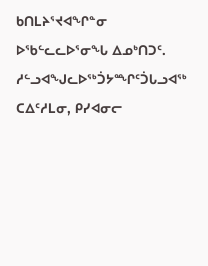ᑲᑎᒪᔨᕐᔪᐊᖏᓐᓂ ᐅᖃᓪᓚᓚᐅᕐᓂᖓ ᐃᓄᒃᑎᑐᑦ. ᓱᓪᓗᐊᖑᓚᐅᖅᑑᔭᙱᑦᑑᒐᓗᐊᖅ ᑕᐃᑦᓱᒪᓂ, ᑭᓯᐊᓂᓕ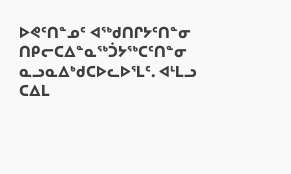ᐅᕙᑦᑎᓐᓄᑦ ᐊᖅᑯᑎᒋᔭᑦᑎᓐᓂ ᑎᑭᓕᑕᐃᓐᓇᖅᑑᔭᖅᑕᑦᑎᓐᓂ ᓇᓗᓇᐃᒃᑯᑕᐅᓚᐅᕐᒪᑦ. ᐊᒻᒪᓗ ᑕᐃᒪ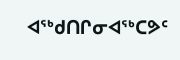ᐊᖅᑯᑎᒋᓂᐊᖅᑕᕗᑦ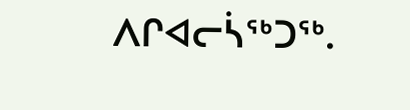ᐱᒋᐊᓕᓵᖅᑐᖅ.